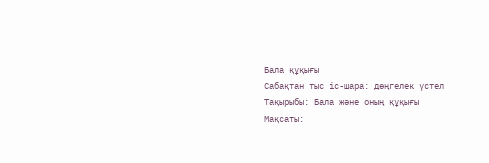Бала құқығы
Сабақтан тыс іс-шара: дөңгелек үстел
Тақырыбы: Бала және оның құқығы
Мақсаты: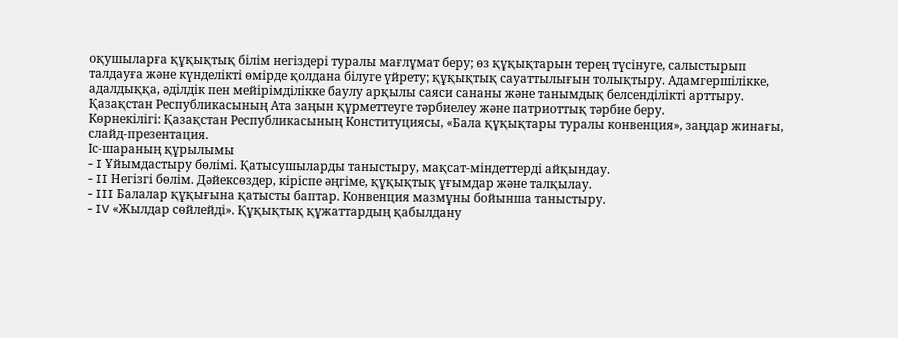оқушыларға құқықтық білім негіздері туралы мағлұмат беру; өз құқықтарын терең түсінуге, салыстырып талдауға және күнделікті өмірде қолдана білуге үйрету; құқықтық сауаттылығын толықтыру. Адамгершілікке, адалдыққа, әділдік пен мейірімділікке баулу арқылы саяси сананы және танымдық белсенділікті арттыру. Қазақстан Республикасының Ата заңын құрметтеуге тәрбиелеу және патриоттық тәрбие беру.
Көрнекілігі: Қазақстан Республикасының Конституциясы, «Бала құқықтары туралы конвенция», заңдар жинағы, слайд-презентация.
Іс-шараның құрылымы
- I Ұйымдастыру бөлімі. Қатысушыларды таныстыру, мақсат-міндеттерді айқындау.
- II Негізгі бөлім. Дәйексөздер, кіріспе әңгіме, құқықтық ұғымдар және талқылау.
- III Балалар құқығына қатысты баптар. Конвенция мазмұны бойынша таныстыру.
- IV «Жылдар сөйлейді». Құқықтық құжаттардың қабылдану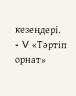кезеңдері.
- V «Тәртіп орнат»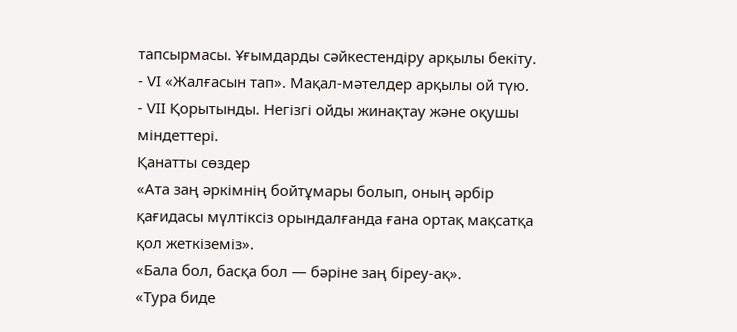тапсырмасы. Ұғымдарды сәйкестендіру арқылы бекіту.
- VI «Жалғасын тап». Мақал-мәтелдер арқылы ой түю.
- VII Қорытынды. Негізгі ойды жинақтау және оқушы міндеттері.
Қанатты сөздер
«Ата заң әркімнің бойтұмары болып, оның әрбір қағидасы мүлтіксіз орындалғанда ғана ортақ мақсатқа қол жеткіземіз».
«Бала бол, басқа бол — бәріне заң біреу-ақ».
«Тура биде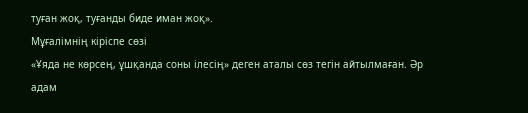туған жоқ, туғанды биде иман жоқ».
Мұғалімнің кіріспе сөзі
«Ұяда не көрсең, ұшқанда соны ілесің» деген аталы сөз тегін айтылмаған. Әр адам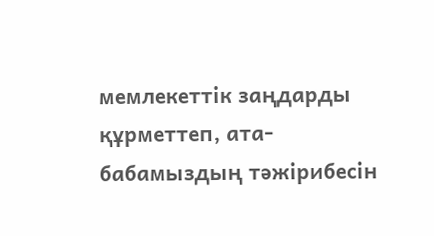мемлекеттік заңдарды құрметтеп, ата-бабамыздың тәжірибесін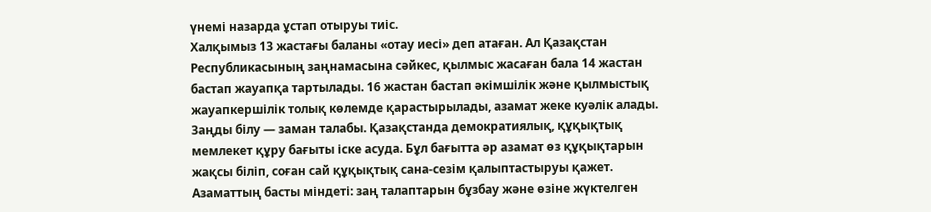үнемі назарда ұстап отыруы тиіс.
Халқымыз 13 жастағы баланы «отау иесі» деп атаған. Ал Қазақстан Республикасының заңнамасына сәйкес, қылмыс жасаған бала 14 жастан бастап жауапқа тартылады. 16 жастан бастап әкімшілік және қылмыстық жауапкершілік толық көлемде қарастырылады, азамат жеке куәлік алады.
Заңды білу — заман талабы. Қазақстанда демократиялық, құқықтық мемлекет құру бағыты іске асуда. Бұл бағытта әр азамат өз құқықтарын жақсы біліп, соған сай құқықтық сана-сезім қалыптастыруы қажет.
Азаматтың басты міндеті: заң талаптарын бұзбау және өзіне жүктелген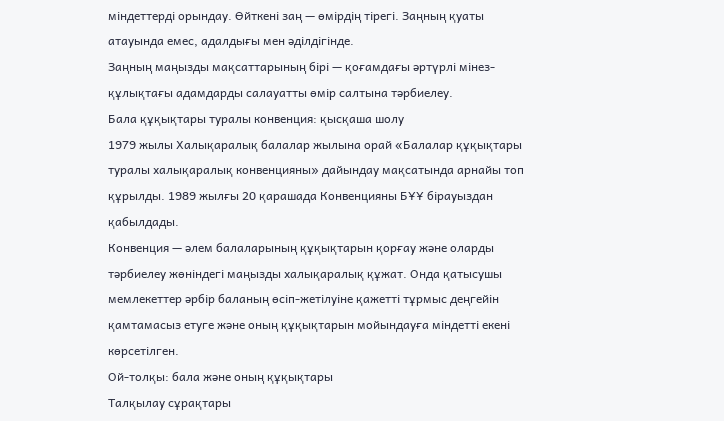міндеттерді орындау. Өйткені заң — өмірдің тірегі. Заңның қуаты атауында емес, адалдығы мен әділдігінде.
Заңның маңызды мақсаттарының бірі — қоғамдағы әртүрлі мінез-құлықтағы адамдарды салауатты өмір салтына тәрбиелеу.
Бала құқықтары туралы конвенция: қысқаша шолу
1979 жылы Халықаралық балалар жылына орай «Балалар құқықтары туралы халықаралық конвенцияны» дайындау мақсатында арнайы топ құрылды. 1989 жылғы 20 қарашада Конвенцияны БҰҰ бірауыздан қабылдады.
Конвенция — әлем балаларының құқықтарын қорғау және оларды тәрбиелеу жөніндегі маңызды халықаралық құжат. Онда қатысушы мемлекеттер әрбір баланың өсіп-жетілуіне қажетті тұрмыс деңгейін қамтамасыз етуге және оның құқықтарын мойындауға міндетті екені көрсетілген.
Ой-толқы: бала және оның құқықтары
Талқылау сұрақтары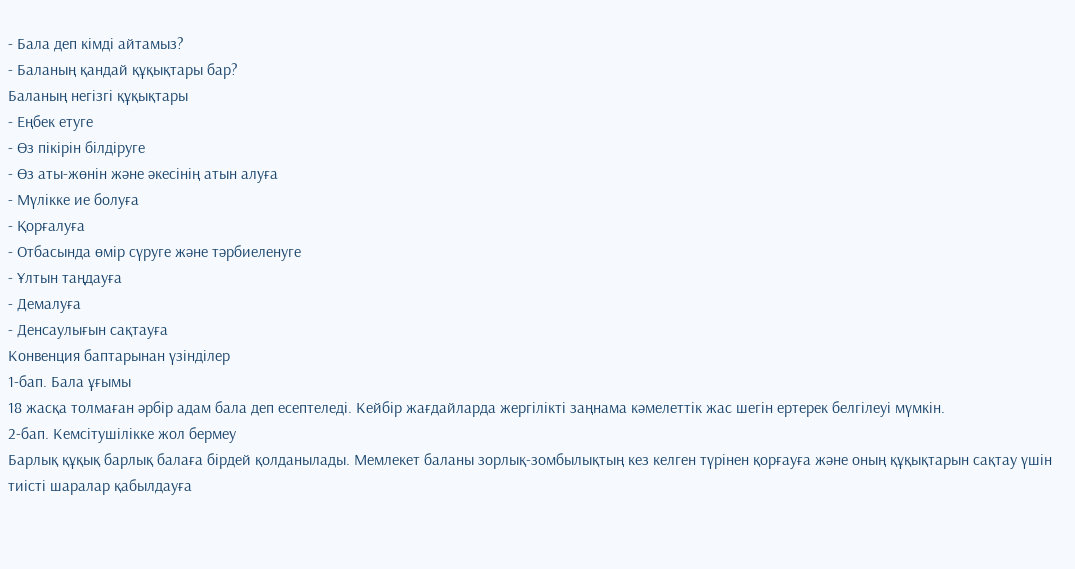- Бала деп кімді айтамыз?
- Баланың қандай құқықтары бар?
Баланың негізгі құқықтары
- Еңбек етуге
- Өз пікірін білдіруге
- Өз аты-жөнін және әкесінің атын алуға
- Мүлікке ие болуға
- Қорғалуға
- Отбасында өмір сүруге және тәрбиеленуге
- Ұлтын таңдауға
- Демалуға
- Денсаулығын сақтауға
Конвенция баптарынан үзінділер
1-бап. Бала ұғымы
18 жасқа толмаған әрбір адам бала деп есептеледі. Кейбір жағдайларда жергілікті заңнама кәмелеттік жас шегін ертерек белгілеуі мүмкін.
2-бап. Кемсітушілікке жол бермеу
Барлық құқық барлық балаға бірдей қолданылады. Мемлекет баланы зорлық-зомбылықтың кез келген түрінен қорғауға және оның құқықтарын сақтау үшін тиісті шаралар қабылдауға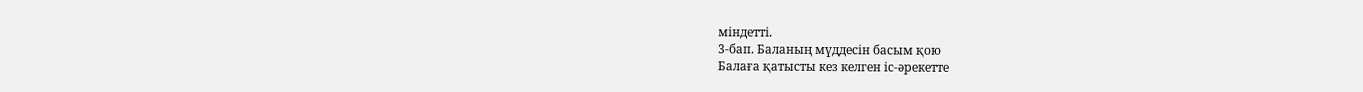міндетті.
3-бап. Баланың мүддесін басым қою
Балаға қатысты кез келген іс-әрекетте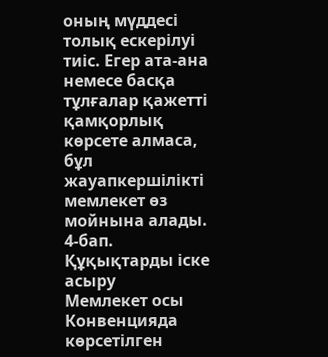оның мүддесі толық ескерілуі тиіс. Егер ата-ана немесе басқа тұлғалар қажетті қамқорлық көрсете алмаса, бұл жауапкершілікті мемлекет өз мойнына алады.
4-бап. Құқықтарды іске асыру
Мемлекет осы Конвенцияда көрсетілген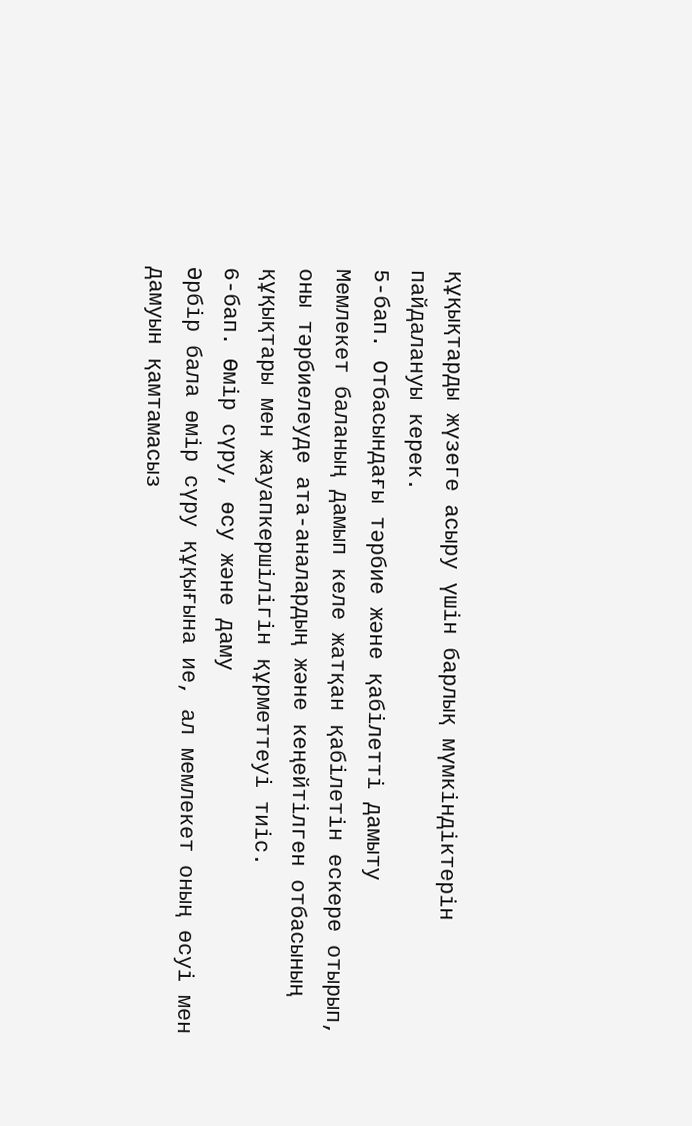құқықтарды жүзеге асыру үшін барлық мүмкіндіктерін пайдалануы керек.
5-бап. Отбасындағы тәрбие және қабілетті дамыту
Мемлекет баланың дамып келе жатқан қабілетін ескере отырып, оны тәрбиелеуде ата-аналардың және кеңейтілген отбасының құқықтары мен жауапкершілігін құрметтеуі тиіс.
6-бап. Өмір сүру, өсу және даму
Әрбір бала өмір сүру құқығына ие, ал мемлекет оның өсуі мен дамуын қамтамасыз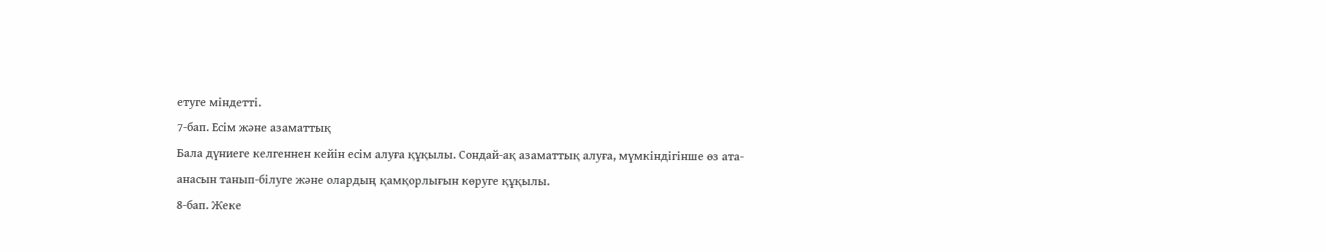етуге міндетті.
7-бап. Есім және азаматтық
Бала дүниеге келгеннен кейін есім алуға құқылы. Сондай-ақ азаматтық алуға, мүмкіндігінше өз ата-анасын танып-білуге және олардың қамқорлығын көруге құқылы.
8-бап. Жеке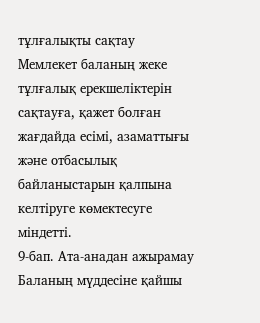тұлғалықты сақтау
Мемлекет баланың жеке тұлғалық ерекшеліктерін сақтауға, қажет болған жағдайда есімі, азаматтығы және отбасылық байланыстарын қалпына келтіруге көмектесуге міндетті.
9-бап. Ата-анадан ажырамау
Баланың мүддесіне қайшы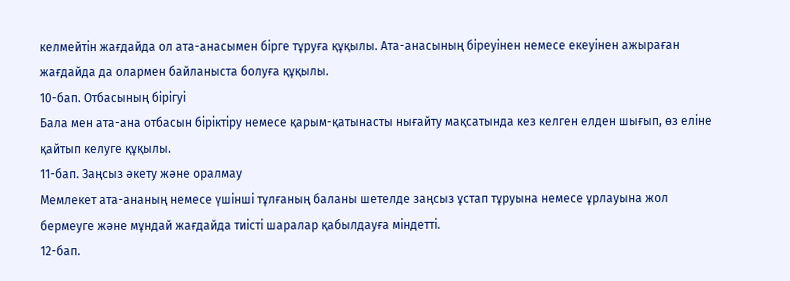келмейтін жағдайда ол ата-анасымен бірге тұруға құқылы. Ата-анасының біреуінен немесе екеуінен ажыраған жағдайда да олармен байланыста болуға құқылы.
10-бап. Отбасының бірігуі
Бала мен ата-ана отбасын біріктіру немесе қарым-қатынасты нығайту мақсатында кез келген елден шығып, өз еліне қайтып келуге құқылы.
11-бап. Заңсыз әкету және оралмау
Мемлекет ата-ананың немесе үшінші тұлғаның баланы шетелде заңсыз ұстап тұруына немесе ұрлауына жол бермеуге және мұндай жағдайда тиісті шаралар қабылдауға міндетті.
12-бап.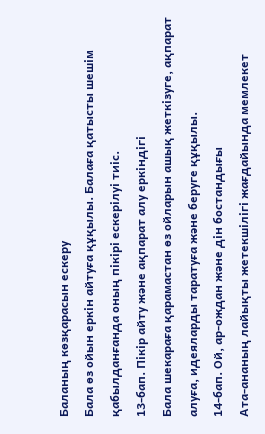Баланың көзқарасын ескеру
Бала өз ойын еркін айтуға құқылы. Балаға қатысты шешім қабылданғанда оның пікірі ескерілуі тиіс.
13-бап. Пікір айту және ақпарат алу еркіндігі
Бала шекараға қарамастан өз ойларын ашық жеткізуге, ақпарат алуға, идеяларды таратуға және беруге құқылы.
14-бап. Ой, ар-ождан және дін бостандығы
Ата-ананың лайықты жетекшілігі жағдайында мемлекет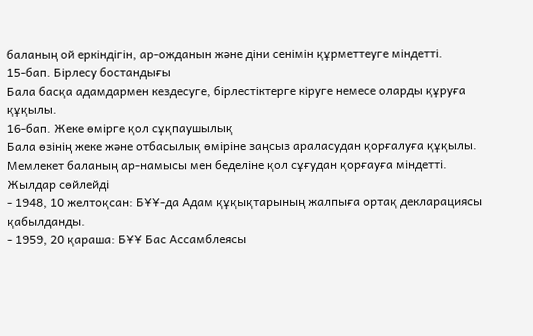баланың ой еркіндігін, ар-ожданын және діни сенімін құрметтеуге міндетті.
15-бап. Бірлесу бостандығы
Бала басқа адамдармен кездесуге, бірлестіктерге кіруге немесе оларды құруға құқылы.
16-бап. Жеке өмірге қол сұқпаушылық
Бала өзінің жеке және отбасылық өміріне заңсыз араласудан қорғалуға құқылы. Мемлекет баланың ар-намысы мен беделіне қол сұғудан қорғауға міндетті.
Жылдар сөйлейді
- 1948, 10 желтоқсан: БҰҰ-да Адам құқықтарының жалпыға ортақ декларациясы қабылданды.
- 1959, 20 қараша: БҰҰ Бас Ассамблеясы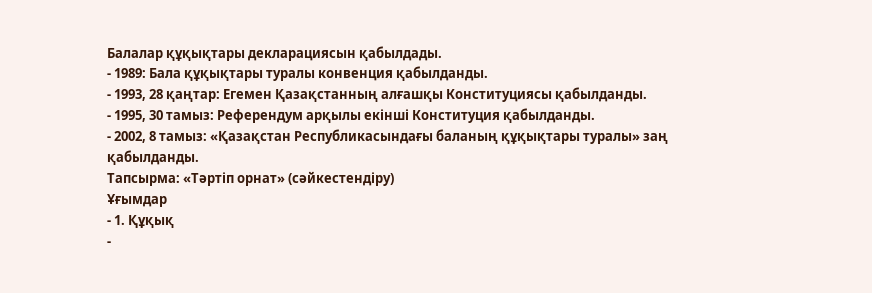Балалар құқықтары декларациясын қабылдады.
- 1989: Бала құқықтары туралы конвенция қабылданды.
- 1993, 28 қаңтар: Егемен Қазақстанның алғашқы Конституциясы қабылданды.
- 1995, 30 тамыз: Референдум арқылы екінші Конституция қабылданды.
- 2002, 8 тамыз: «Қазақстан Республикасындағы баланың құқықтары туралы» заң қабылданды.
Тапсырма: «Тәртіп орнат» (сәйкестендіру)
Ұғымдар
- 1. Құқық
-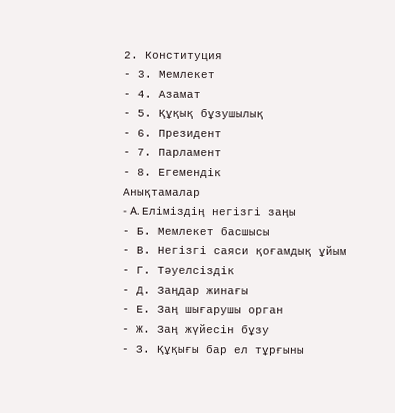2. Конституция
- 3. Мемлекет
- 4. Азамат
- 5. Құқық бұзушылық
- 6. Президент
- 7. Парламент
- 8. Егемендік
Анықтамалар
- A. Еліміздің негізгі заңы
- Б. Мемлекет басшысы
- В. Негізгі саяси қоғамдық ұйым
- Г. Тәуелсіздік
- Д. Заңдар жинағы
- Е. Заң шығарушы орган
- Ж. Заң жүйесін бұзу
- З. Құқығы бар ел тұрғыны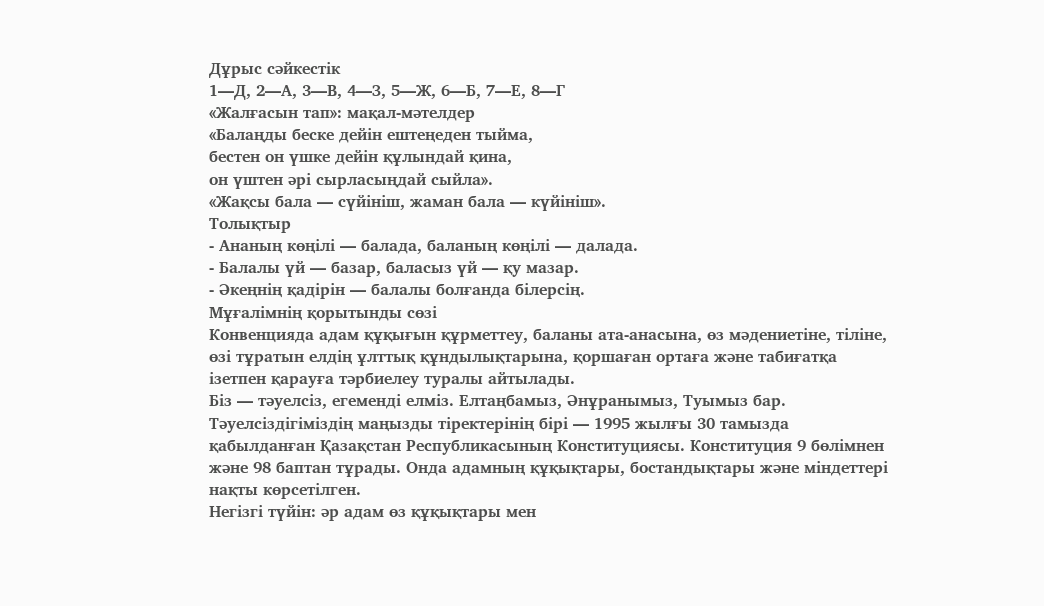Дұрыс сәйкестік
1—Д, 2—А, 3—В, 4—З, 5—Ж, 6—Б, 7—Е, 8—Г
«Жалғасын тап»: мақал-мәтелдер
«Балаңды беске дейін ештеңеден тыйма,
бестен он үшке дейін құлындай қина,
он үштен әрі сырласыңдай сыйла».
«Жақсы бала — сүйініш, жаман бала — күйініш».
Толықтыр
- Ананың көңілі — балада, баланың көңілі — далада.
- Балалы үй — базар, баласыз үй — қу мазар.
- Әкеңнің қадірін — балалы болғанда білерсің.
Мұғалімнің қорытынды сөзі
Конвенцияда адам құқығын құрметтеу, баланы ата-анасына, өз мәдениетіне, тіліне, өзі тұратын елдің ұлттық құндылықтарына, қоршаған ортаға және табиғатқа ізетпен қарауға тәрбиелеу туралы айтылады.
Біз — тәуелсіз, егеменді елміз. Елтаңбамыз, Әнұранымыз, Туымыз бар. Тәуелсіздігіміздің маңызды тіректерінің бірі — 1995 жылғы 30 тамызда қабылданған Қазақстан Республикасының Конституциясы. Конституция 9 бөлімнен және 98 баптан тұрады. Онда адамның құқықтары, бостандықтары және міндеттері нақты көрсетілген.
Негізгі түйін: әр адам өз құқықтары мен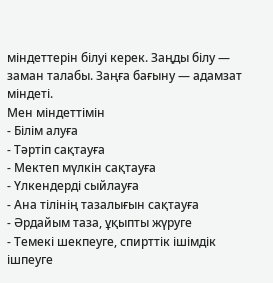міндеттерін білуі керек. Заңды білу — заман талабы. Заңға бағыну — адамзат міндеті.
Мен міндеттімін
- Білім алуға
- Тәртіп сақтауға
- Мектеп мүлкін сақтауға
- Үлкендерді сыйлауға
- Ана тілінің тазалығын сақтауға
- Әрдайым таза, ұқыпты жүруге
- Темекі шекпеуге, спирттік ішімдік ішпеуге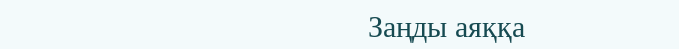Заңды аяққа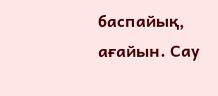баспайық, ағайын. Сау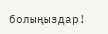болыңыздар!